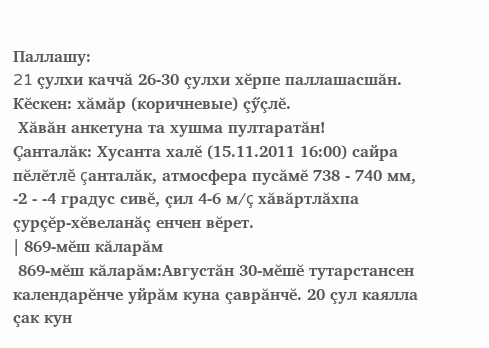Паллашу:
21 çулхи каччă 26-30 çулхи хĕрпе паллашасшăн. Кĕскен: хăмăр (коричневые) çӳçлĕ.
 Хăвăн анкетуна та хушма пултаратăн!
Çанталăк: Хусанта халĕ (15.11.2011 16:00) сайра пĕлĕтлĕ çанталăк, атмосфера пусăмĕ 738 - 740 мм, -2 - -4 градус сивĕ, çил 4-6 м/ç хăвăртлăхпа çурçĕр-хĕвеланăç енчен вĕрет.
| 869-мĕш кăларăм
 869-мĕш кăларăм:Августăн 30-мĕшĕ тутарстансен календарĕнче уйрăм куна çаврăнчĕ. 20 çул каялла çак кун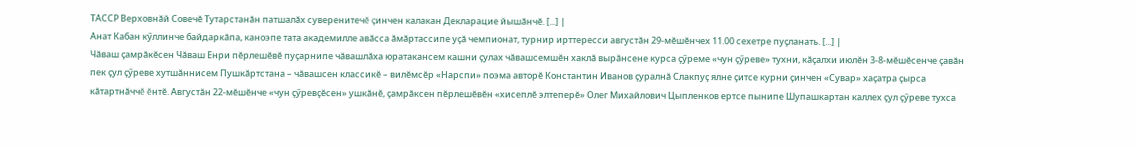ТАССР Верховнăй Совечĕ Тутарстанăн патшалăх суверенитечĕ çинчен калакан Декларацие йышăнчĕ. [...] |
Анат Кабан кӳллинче байдаркăпа, каноэпе тата академилле авăсса ăмăртассипе уçă чемпионат, турнир ирттересси августăн 29-мĕшĕнчех 11.00 сехетре пуçланать. [...] |
Чăваш çамрăкĕсен Чăваш Енри пĕрлешĕвĕ пуçарнипе чăвашлăха юратакансем кашни çулах чăвашсемшĕн хаклă вырăнсене курса çӳреме «чун çӳреве» тухни, кăçалхи июлĕн 3-8-мĕшĕсенче çавăн пек çул çӳреве хутшăннисем Пушкăртстана – чăвашсен классикĕ – вилĕмсĕр «Нарспи» поэма авторĕ Константин Иванов çуралнă Слакпуç ялне çитсе курни çинчен «Сувар» хаçатра çырса кăтартнăччĕ ĕнтĕ. Августăн 22-мĕшĕнче «чун çӳревçĕсен» ушкăнĕ, çамрăксен пĕрлешĕвĕн «хисеплĕ элтеперĕ» Олег Михайлович Цыпленков ертсе пынипе Шупашкартан каллех çул çӳреве тухса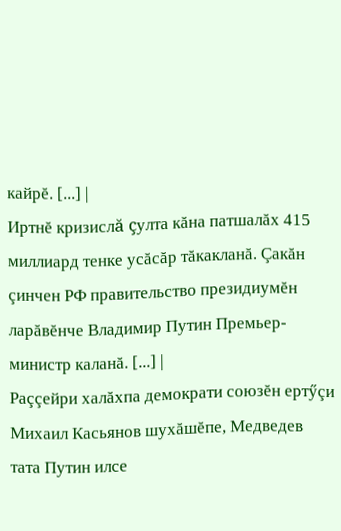кайрĕ. [...] |
Иртнĕ кризислă çулта кăна патшалăх 415 миллиард тенке усăсăр тăкакланă. Çакăн çинчен РФ правительство президиумĕн ларăвĕнче Владимир Путин Премьер-министр каланă. [...] |
Раççейри халăхпа демократи союзĕн ертӳçи Михаил Касьянов шухăшĕпе, Медведев тата Путин илсе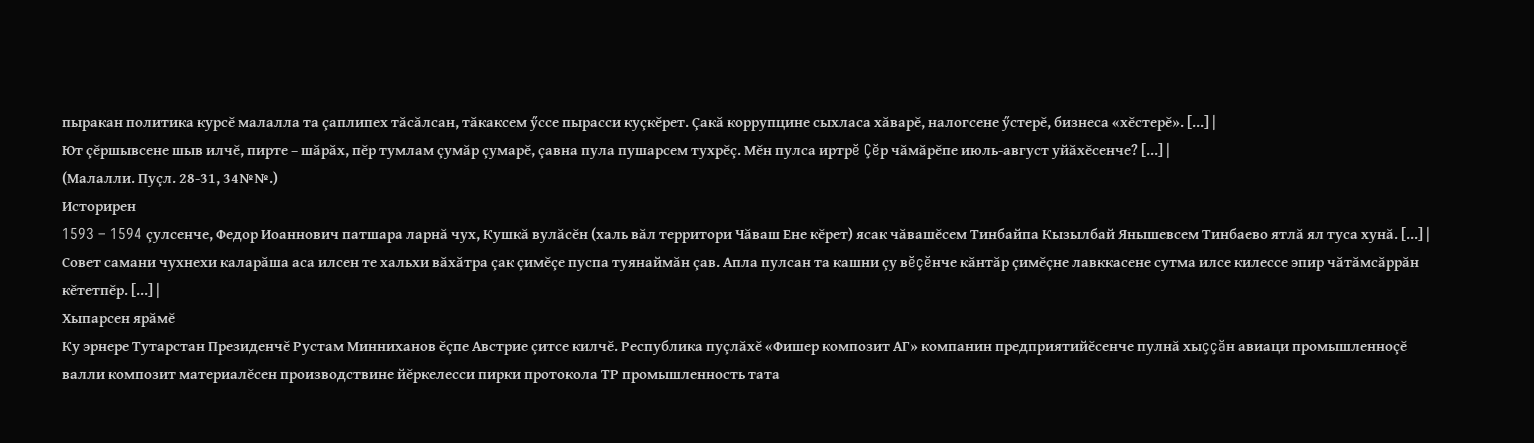пыракан политика курсĕ малалла та çаплипех тăсăлсан, тăкаксем ӳссе пырасси куçкĕрет. Çакă коррупцине сыхласа хăварĕ, налогсене ӳстерĕ, бизнеса «хĕстерĕ». [...] |
Ют çĕршывсене шыв илчĕ, пирте – шăрăх, пĕр тумлам çумăр çумарĕ, çавна пула пушарсем тухрĕç. Мĕн пулса иртрĕ Çĕр чăмăрĕпе июль-август уйăхĕсенче? [...] |
(Малалли. Пуçл. 28-31, 34№№.)
Историрен
1593 – 1594 çулсенче, Федор Иоаннович патшара ларнă чух, Кушкă вулăсĕн (халь вăл территори Чăваш Ене кĕрет) ясак чăвашĕсем Тинбайпа Кызылбай Янышевсем Тинбаево ятлă ял туса хунă. [...] |
Совет самани чухнехи каларăша аса илсен те хальхи вăхăтра çак çимĕçе пуспа туянаймăн çав. Апла пулсан та кашни çу вĕçĕнче кăнтăр çимĕçне лавккасене сутма илсе килессе эпир чăтăмсăррăн кĕтетпĕр. [...] |
Хыпарсен ярăмĕ
Ку эрнере Тутарстан Президенчĕ Рустам Минниханов ĕçпе Австрие çитсе килчĕ. Республика пуçлăхĕ «Фишер композит АГ» компанин предприятийĕсенче пулнă хыççăн авиаци промышленноçĕ валли композит материалĕсен производствине йĕркелесси пирки протокола ТР промышленность тата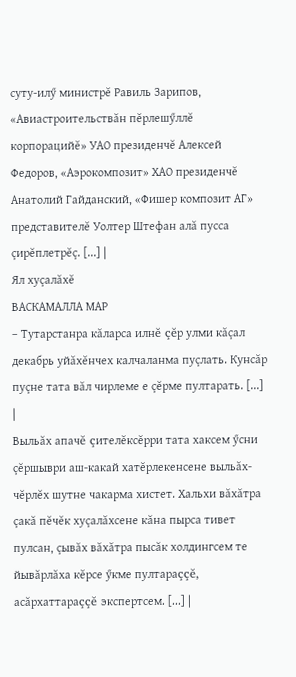суту-илӳ министрĕ Равиль Зарипов, «Авиастроительствăн пĕрлешӳллĕ корпорацийĕ» УАО президенчĕ Алексей Федоров, «Аэрокомпозит» ХАО президенчĕ Анатолий Гайданский, «Фишер композит АГ» представителĕ Уолтер Штефан алă пусса çирĕплетрĕç. [...] |
Ял хуçалăхĕ
ВАСКАМАЛЛА МАР
– Тутарстанра кăларса илнĕ çĕр улми кăçал декабрь уйăхĕнчех калчаланма пуçлать. Кунсăр пуçне тата вăл чирлеме е çĕрме пултарать. [...] |
Выльăх апачĕ çителĕксĕрри тата хаксем ӳсни çĕршыври аш-какай хатĕрлекенсене выльăх-чĕрлĕх шутне чакарма хистет. Хальхи вăхăтра çакă пĕчĕк хуçалăхсене кăна пырса тивет пулсан, çывăх вăхăтра пысăк холдингсем те йывăрлăха кĕрсе ӳкме пултараççĕ, асăрхаттараççĕ экспертсем. [...] |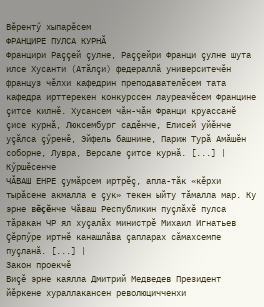Вĕрентӳ хыпарĕсем
ФРАНЦИРЕ ПУЛСА КУРНĂ
Францири Раççей çулне, Раççейри Франци çулне шута илсе Хусанти (Атăлçи) федераллă университечĕн француз чĕлхи кафедрин преподавателĕсем тата кафедра ирттерекен конкурссен лауреачĕсем Францине çитсе килнĕ. Хусансем чăн-чăн Франци круассанĕ çисе курнă, Люксембург садĕнче, Елисей уйĕнче уçăлса çӳренĕ, Эйфель башнине, Париж Турă Амăшĕн соборне, Лувра, Версале çитсе курнă. [...] |
Кӳршĕсенче
ЧĂВАШ ЕНРЕ çумăрсем иртрĕç, апла-тăк «кĕрхи тырăсене акмалла е çук» текен ыйту тăмалла мар. Ку эрне вĕçĕнче Чăваш Республикин пуçлăхĕ пулса тăракан ЧР ял хуçалăх министрĕ Михаил Игнатьев Çĕрпӳре иртнĕ канашлăва çапларах сăмахсемпе пуçланă. [...] |
Закон проекчĕ
Виçĕ эрне каялла Дмитрий Медведев Президент йĕркене хураллакансен революцичченхи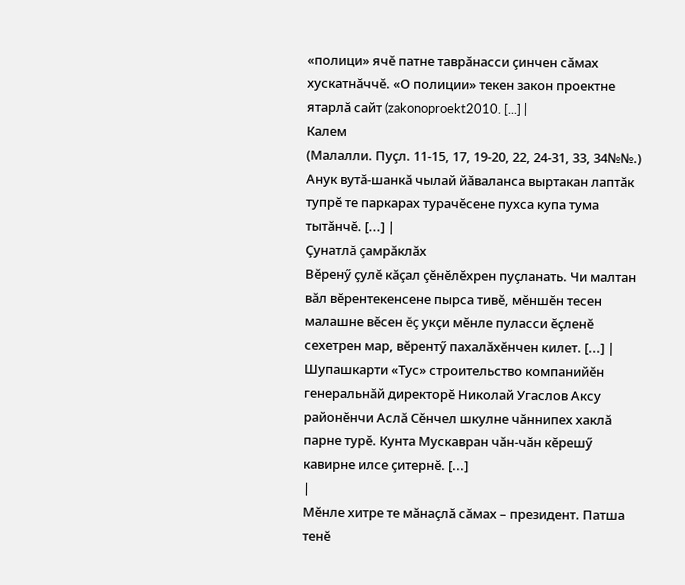«полици» ячĕ патне таврăнасси çинчен сăмах хускатнăччĕ. «О полиции» текен закон проектне ятарлă сайт (zakonoproekt2010. [...] |
Калем
(Малалли. Пуçл. 11-15, 17, 19-20, 22, 24-31, 33, 34№№.)
Анук вутă-шанкă чылай йăваланса выртакан лаптăк тупрĕ те паркарах турачĕсене пухса купа тума тытăнчĕ. [...] |
Çунатлă çамрăклăх
Вĕренӳ çулĕ кăçал çĕнĕлĕхрен пуçланать. Чи малтан вăл вĕрентекенсене пырса тивĕ, мĕншĕн тесен малашне вĕсен ĕç укçи мĕнле пуласси ĕçленĕ сехетрен мар, вĕрентӳ пахалăхĕнчен килет. [...] |
Шупашкарти «Тус» строительство компанийĕн генеральнăй директорĕ Николай Угаслов Аксу районĕнчи Аслă Сĕнчел шкулне чăннипех хаклă парне турĕ. Кунта Мускавран чăн-чăн кĕрешӳ кавирне илсе çитернĕ. [...]
|
Мĕнле хитре те мăнаçлă сăмах – президент. Патша тенĕ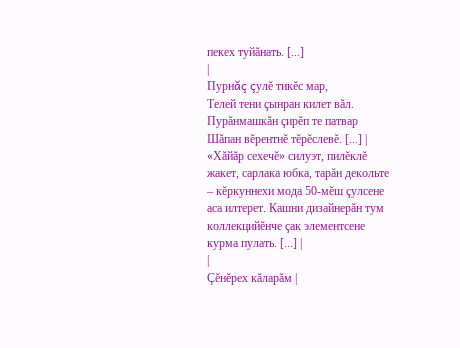пекех туйăнать. [...]
|
Пурнăç çулĕ тикĕс мар,
Телей тени çынран килет вăл.
Пурăнмашкăн çирĕп те патвар
Шăпан вĕрентнĕ тĕрĕслевĕ. [...] |
«Хăйăр сехечĕ» силуэт, пилĕклĕ жакет, сарлака юбка, тарăн декольте – кĕркуннехи мода 50-мĕш çулсене аса илтерет. Кашни дизайнерăн тум коллекцийĕнче çак элементсене курма пулать. [...] |
|
Çĕнĕрех кăларăм |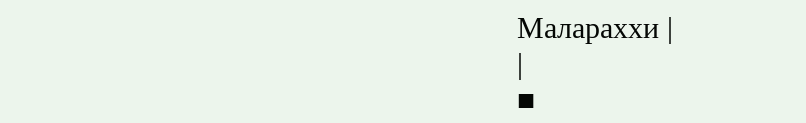Малараххи |
|
■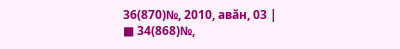36(870)№, 2010, авăн, 03 |
■ 34(868)№,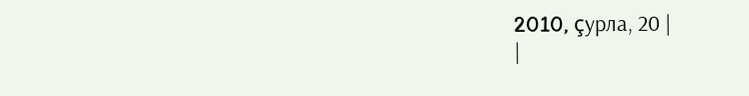2010, çурла, 20 |
|